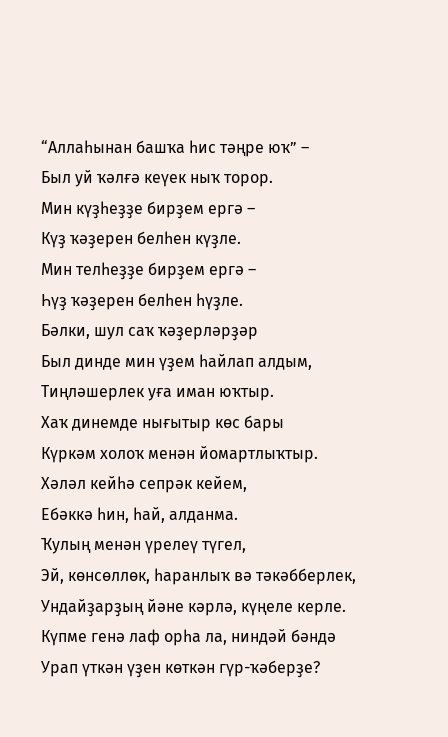“Аллаһынан башҡа һис тәңре юҡ” –
Был уй ҡәлғә кеүек ныҡ торор.
Мин күҙһеҙҙе бирҙем ергә –
Күҙ ҡәҙерен белһен күҙле.
Мин телһеҙҙе бирҙем ергә –
Һүҙ ҡәҙерен белһен һүҙле.
Бәлки, шул саҡ ҡәҙерләрҙәр
Был динде мин үҙем һайлап алдым,
Тиңләшерлек уға иман юҡтыр.
Хаҡ динемде нығытыр көс бары
Күркәм холоҡ менән йомартлыҡтыр.
Хәләл кейһә сепрәк кейем,
Ебәккә һин, һай, алданма.
Ҡулың менән үрелеү түгел,
Эй, көнсөллөк, һаранлыҡ вә тәкәбберлек,
Ундайҙарҙың йәне кәрлә, күңеле керле.
Күпме генә лаф орһа ла, ниндәй бәндә
Урап үткән үҙен көткән гүр-ҡәберҙе?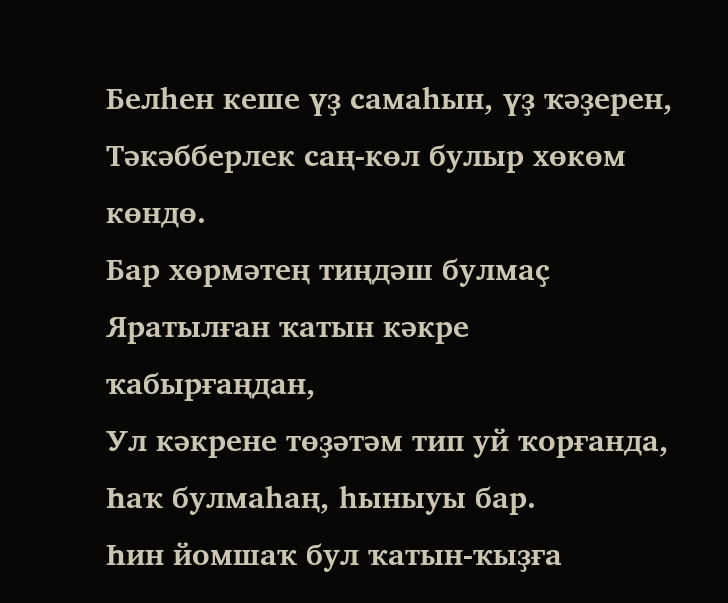Белһен кеше үҙ самаһын, үҙ ҡәҙерен,
Тәкәбберлек саң-көл булыр хөкөм көндө.
Бар хөрмәтең тиңдәш булмаҫ
Яратылған ҡатын кәкре ҡабырғаңдан,
Ул кәкрене төҙәтәм тип уй ҡорғанда,
Һаҡ булмаһаң, һыныуы бар.
Һин йомшаҡ бул ҡатын-ҡыҙға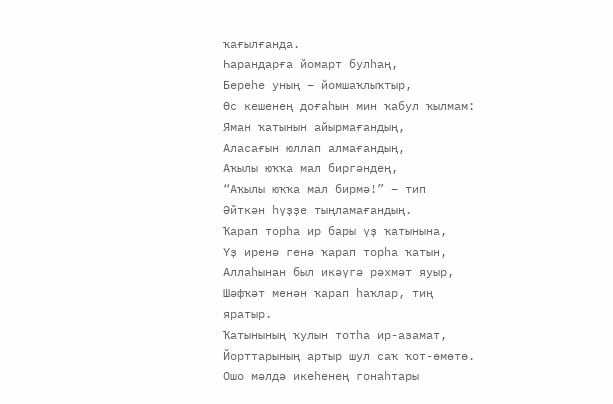ҡағылғанда.
Һарандарға йомарт булһаң,
Береһе уның – йомшаҡлыҡтыр,
Өс кешенең доғаһын мин ҡабул ҡылмам:
Яман ҡатынын айырмағандың,
Аласағын юллап алмағандың,
Аҡылы юҡҡа мал биргәндең,
“Аҡылы юҡҡа мал бирмә!” – тип
Әйткән һүҙҙе тыңламағандың.
Ҡарап торһа ир бары үҙ ҡатынына,
Үҙ иренә генә ҡарап торһа ҡатын,
Аллаһынан был икәүгә рәхмәт яуыр,
Шәфҡәт менән ҡарап һаҡлар, тиң яратыр.
Ҡатынының ҡулын тотһа ир-азамат,
Йорттарының артыр шул саҡ ҡот-өмөтө.
Ошо мәлдә икеһенең гонаһтары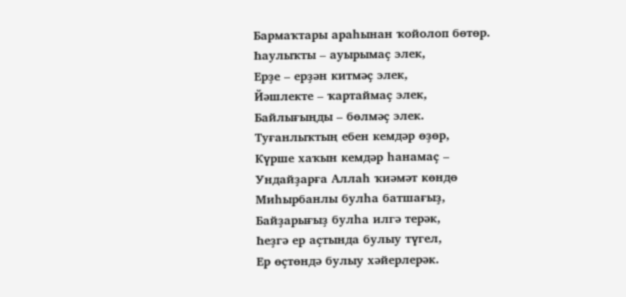Бармаҡтары араһынан ҡойолоп бөтөр.
Һаулыҡты – ауырымаҫ элек,
Ерҙе – ерҙән китмәҫ элек,
Йәшлекте – ҡартаймаҫ элек,
Байлығыңды – бөлмәҫ элек.
Туғанлыҡтың ебен кемдәр өҙөр,
Күрше хаҡын кемдәр һанамаҫ –
Ундайҙарға Аллаһ ҡиәмәт көндө
Миһырбанлы булһа батшағыҙ,
Байҙарығыҙ булһа илгә терәк,
Һеҙгә ер аҫтында булыу түгел,
Ер өҫтөндә булыу хәйерлерәк.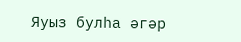Яуыз булһа әгәр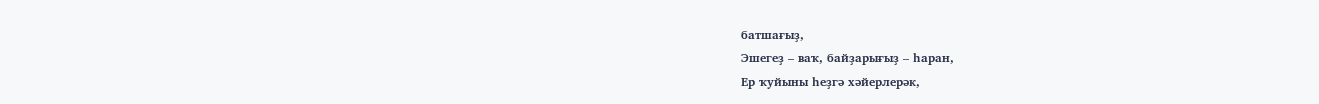батшағыҙ,
Эшегеҙ – ваҡ, байҙарығыҙ – һаран,
Ер ҡуйыны һеҙгә хәйерлерәк,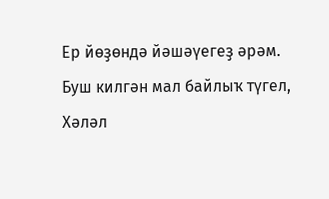Ер йөҙөндә йәшәүегеҙ әрәм.
Буш килгән мал байлыҡ түгел,
Хәләл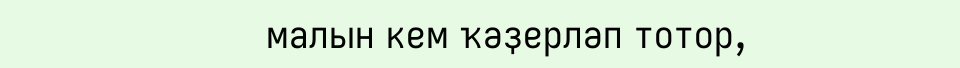малын кем ҡәҙерләп тотор,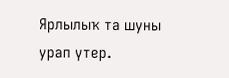Ярлылыҡ та шуны урап үтер.